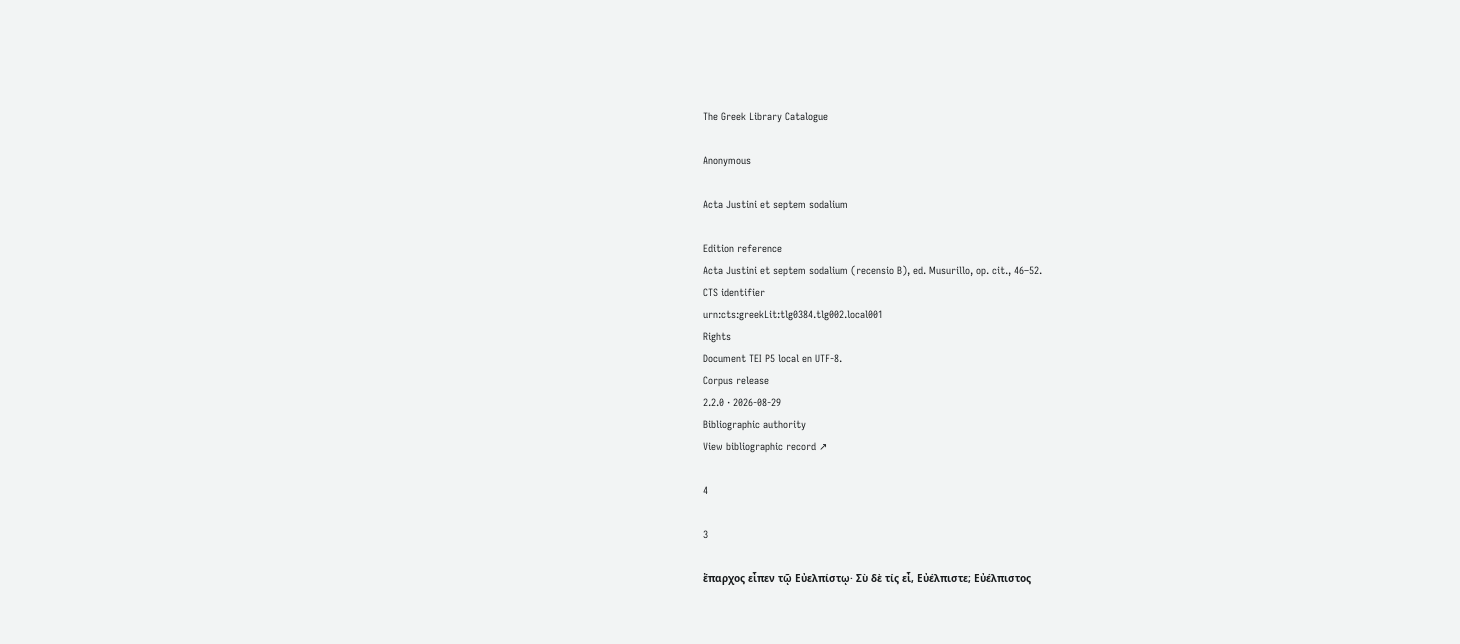The Greek Library Catalogue

Anonymous

Acta Justini et septem sodalium

Edition reference
Acta Justini et septem sodalium (recensio B), ed. Musurillo, op. cit., 46–52.
CTS identifier
urn:cts:greekLit:tlg0384.tlg002.local001
Rights
Document TEI P5 local en UTF-8.
Corpus release
2.2.0 · 2026-08-29
Bibliographic authority
View bibliographic record ↗

4

3

ἔπαρχος εἶπεν τῷ Εὐελπίστῳ· Σὺ δὲ τίς εἶ, Εὐέλπιστε; Εὐέλπιστος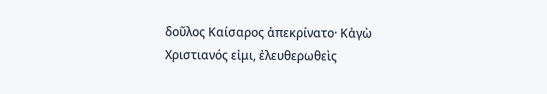δοῦλος Καίσαρος ἀπεκρίνατο· Κἀγὼ Χριστιανός εἰμι, ἐλευθερωθεὶς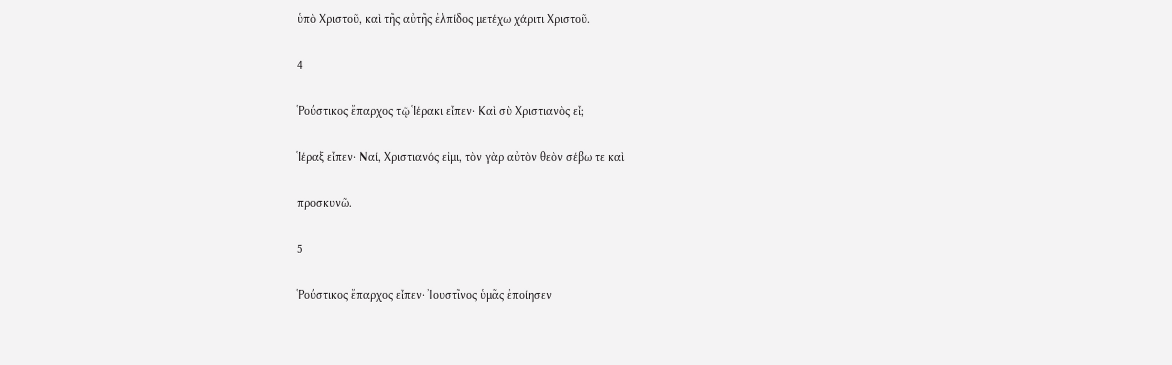ὑπὸ Χριστοῦ, καὶ τῆς αὐτῆς ἐλπίδος μετέχω χάριτι Χριστοῦ.

4

Ῥούστικος ἔπαρχος τῷ Ἱέρακι εἶπεν· Καὶ σὺ Χριστιανὸς εἶ;

Ἱέραξ εἶπεν· Ναί, Χριστιανός εἰμι, τὸν γὰρ αὐτὸν θεὸν σέβω τε καὶ

προσκυνῶ.

5

Ῥούστικος ἔπαρχος εἶπεν· Ἰουστῖνος ὑμᾶς ἐποίησεν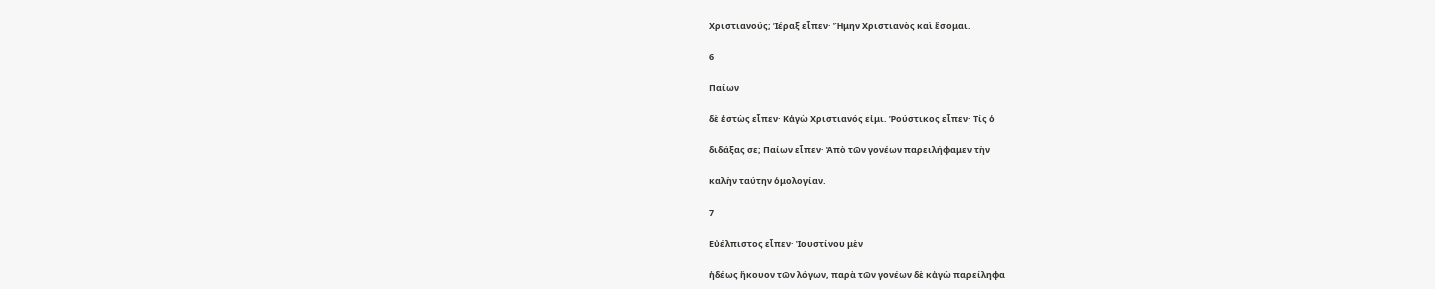Χριστιανούς; Ἱέραξ εἶπεν· Ἤμην Χριστιανὸς καὶ ἔσομαι.

6

Παίων

δὲ ἑστὼς εἶπεν· Κἀγὼ Χριστιανός εἰμι. Ῥούστικος εἶπεν· Τίς ὁ

διδάξας σε; Παίων εἶπεν· Ἀπὸ τῶν γονέων παρειλήφαμεν τὴν

καλὴν ταύτην ὁμολογίαν.

7

Εὐέλπιστος εἶπεν· Ἰουστίνου μὲν

ἡδέως ἤκουον τῶν λόγων, παρὰ τῶν γονέων δὲ κἀγὼ παρείληφα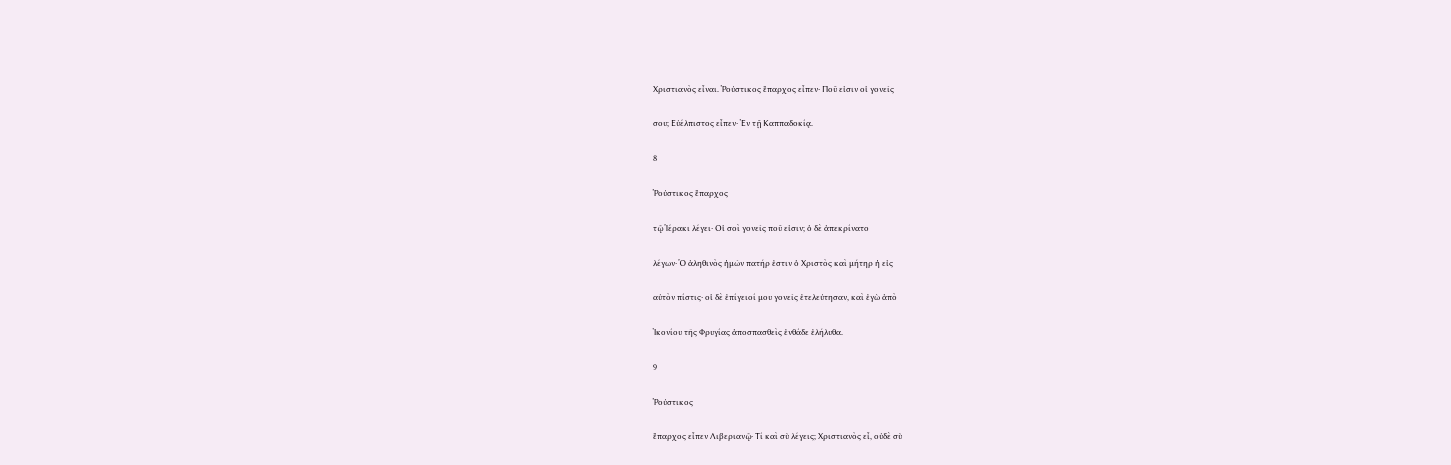Χριστιανὸς εἶναι. Ῥούστικος ἔπαρχος εἶπεν· Ποῦ εἰσιν οἱ γονεῖς

σου; Εὐέλπιστος εἶπεν· Ἐν τῇ Καππαδοκίᾳ.

8

Ῥούστικος ἔπαρχος

τῷ Ἱέρακι λέγει· Οἱ σοὶ γονεῖς ποῦ εἰσιν; ὁ δὲ ἀπεκρίνατο

λέγων· Ὁ ἀληθινὸς ἡμῶν πατήρ ἐστιν ὁ Χριστὸς καὶ μήτηρ ἡ εἰς

αὐτὸν πίστις· οἱ δὲ ἐπίγειοί μου γονεῖς ἐτελεύτησαν, καὶ ἐγὼ ἀπὸ

Ἰκονίου τῆς Φρυγίας ἀποσπασθεὶς ἐνθάδε ἐλήλυθα.

9

Ῥούστικος

ἔπαρχος εἶπεν Λιβεριανῷ· Τί καὶ σὺ λέγεις; Χριστιανὸς εἶ, οὐδὲ σὺ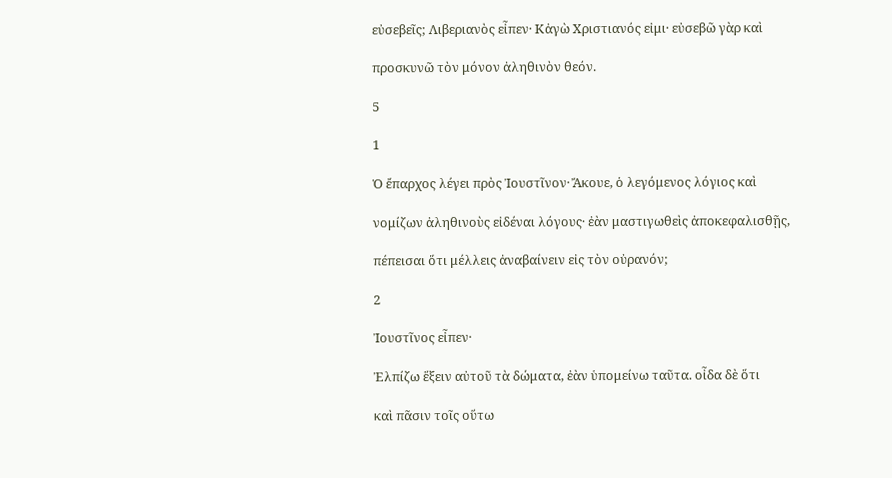εὐσεβεῖς; Λιβεριανὸς εἶπεν· Κἀγὼ Χριστιανός εἰμι· εὐσεβῶ γὰρ καὶ

προσκυνῶ τὸν μόνον ἀληθινὸν θεόν.

5

1

Ὁ ἔπαρχος λέγει πρὸς Ἰουστῖνον· Ἄκουε, ὁ λεγόμενος λόγιος καὶ

νομίζων ἀληθινοὺς εἰδέναι λόγους· ἐὰν μαστιγωθεὶς ἀποκεφαλισθῇς,

πέπεισαι ὅτι μέλλεις ἀναβαίνειν εἰς τὸν οὐρανόν;

2

Ἰουστῖνος εἶπεν·

Ἐλπίζω ἕξειν αὐτοῦ τὰ δώματα, ἐὰν ὑπομείνω ταῦτα. οἶδα δὲ ὅτι

καὶ πᾶσιν τοῖς οὕτω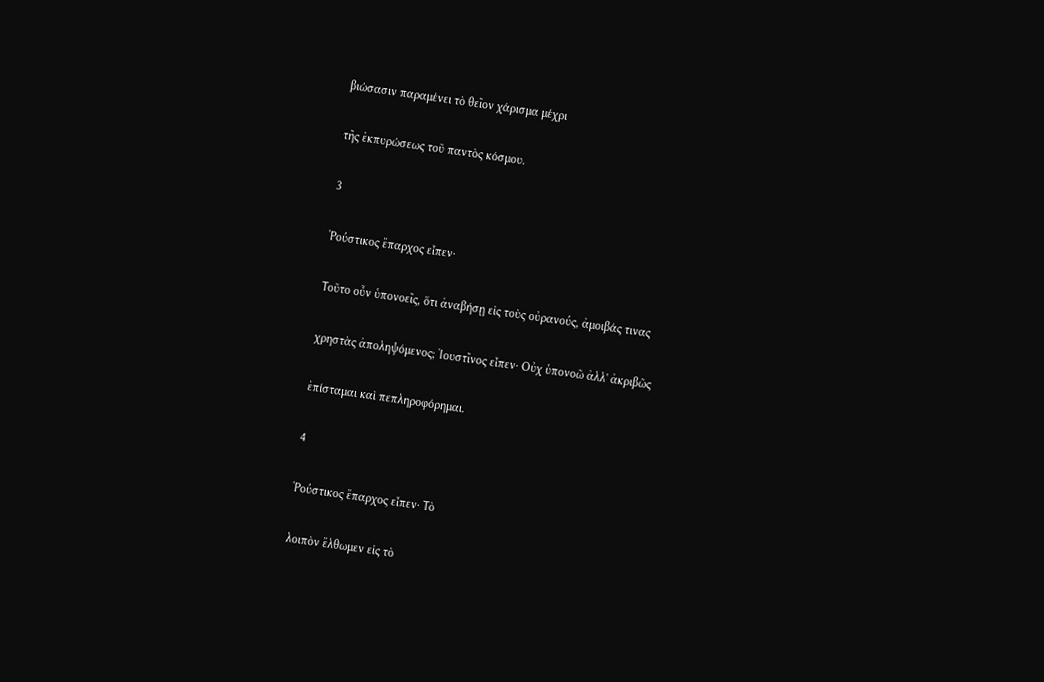βιώσασιν παραμένει τὸ θεῖον χάρισμα μέχρι

τῆς ἐκπυρώσεως τοῦ παντὸς κόσμου.

3

Ῥούστικος ἔπαρχος εἶπεν·

Τοῦτο οὖν ὑπονοεῖς, ὅτι ἀναβήσῃ εἰς τοὺς οὐρανούς, ἀμοιβάς τινας

χρηστὰς ἀποληψόμενος; Ἰουστῖνος εἶπεν· Οὐχ ὑπονοῶ ἀλλ' ἀκριβῶς

ἐπίσταμαι καὶ πεπληροφόρημαι.

4

Ῥούστικος ἔπαρχος εἶπεν· Τὸ

λοιπὸν ἔλθωμεν εἰς τὸ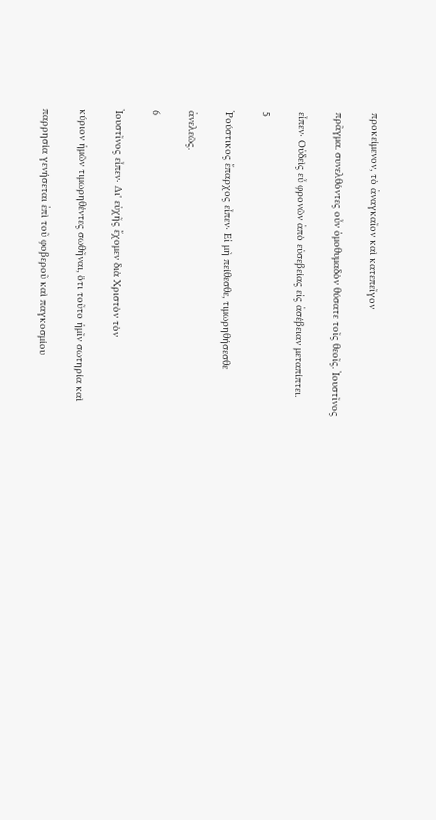προκείμενον, τὸ ἀναγκαῖον καὶ κατεπεῖγον

πρᾶγμα. συνελθόντες οὖν ὁμοθυμαδὸν θύσατε τοῖς θεοῖς. Ἰουστῖνος

εἶπεν· Οὐδεὶς εὖ φρονῶν ἀπὸ εὐσεβείας εἰς ἀσέβειαν μεταπίπτει.

5

Ῥούστικος ἔπαρχος εἶπεν· Εἰ μὴ πείθεσθε, τιμωρηθήσεσθε

ἀνελεῶς.

6

Ἰουστῖνος εἶπεν· Δι' εὐχῆς ἔχομεν διὰ Χριστὸν τὸν

κύριον ἡμῶν τιμωρηθέντες σωθῆναι, ὅτι τοῦτο ἡμῖν σωτηρία καὶ

παρρησία γενήσεται ἐπὶ τοῦ φοβεροῦ καὶ παγκοσμίου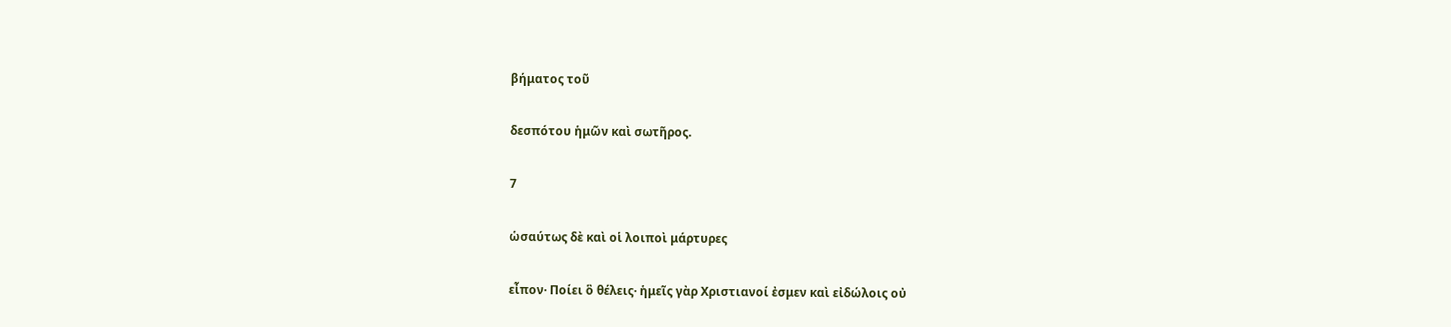βήματος τοῦ

δεσπότου ἡμῶν καὶ σωτῆρος.

7

ὡσαύτως δὲ καὶ οἱ λοιποὶ μάρτυρες

εἶπον· Ποίει ὃ θέλεις· ἡμεῖς γὰρ Χριστιανοί ἐσμεν καὶ εἰδώλοις οὐ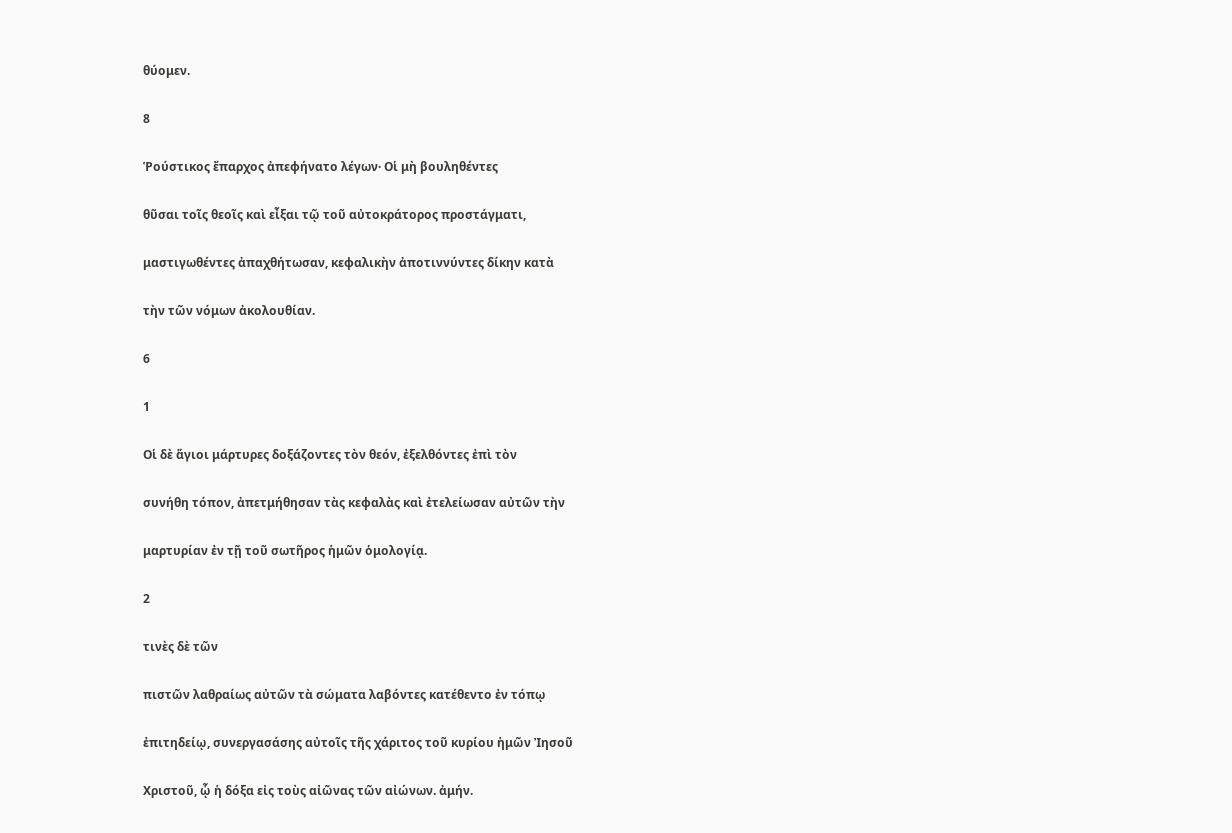θύομεν.

8

Ῥούστικος ἔπαρχος ἀπεφήνατο λέγων· Οἱ μὴ βουληθέντες

θῦσαι τοῖς θεοῖς καὶ εἶξαι τῷ τοῦ αὐτοκράτορος προστάγματι,

μαστιγωθέντες ἀπαχθήτωσαν, κεφαλικὴν ἀποτιννύντες δίκην κατὰ

τὴν τῶν νόμων ἀκολουθίαν.

6

1

Οἱ δὲ ἅγιοι μάρτυρες δοξάζοντες τὸν θεόν, ἐξελθόντες ἐπὶ τὸν

συνήθη τόπον, ἀπετμήθησαν τὰς κεφαλὰς καὶ ἐτελείωσαν αὐτῶν τὴν

μαρτυρίαν ἐν τῇ τοῦ σωτῆρος ἡμῶν ὁμολογίᾳ.

2

τινὲς δὲ τῶν

πιστῶν λαθραίως αὐτῶν τὰ σώματα λαβόντες κατέθεντο ἐν τόπῳ

ἐπιτηδείῳ, συνεργασάσης αὐτοῖς τῆς χάριτος τοῦ κυρίου ἡμῶν Ἰησοῦ

Χριστοῦ, ᾧ ἡ δόξα εἰς τοὺς αἰῶνας τῶν αἰώνων. ἀμήν.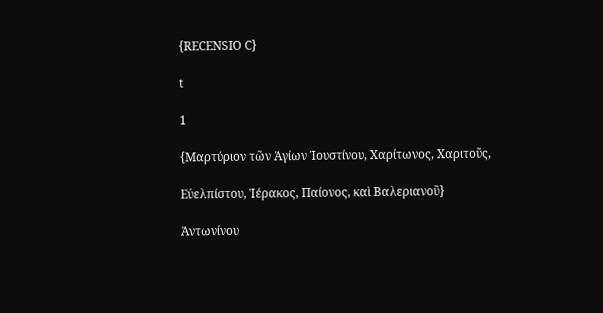{RECENSIO C}

t

1

{Μαρτύριον τῶν Ἁγίων Ἰουστίνου, Χαρίτωνος, Χαριτοῦς,

Εὐελπίστου, Ἱέρακος, Παίονος, καὶ Βαλεριανοῦ}

Ἀντωνίνου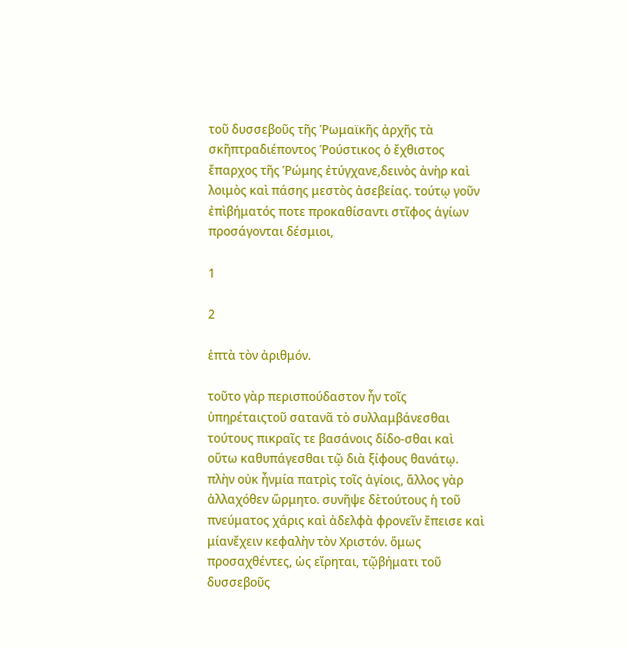τοῦ δυσσεβοῦς τῆς Ῥωμαϊκῆς ἀρχῆς τὰ σκῆπτραδιέποντος Ῥούστικος ὁ ἔχθιστος ἔπαρχος τῆς Ῥώμης ἐτύγχανε,δεινὸς ἀνὴρ καὶ λοιμὸς καὶ πάσης μεστὸς ἀσεβείας. τούτῳ γοῦν ἐπὶβήματός ποτε προκαθίσαντι στῖφος ἁγίων προσάγονται δέσμιοι,

1

2

ἑπτὰ τὸν ἀριθμόν.

τοῦτο γὰρ περισπούδαστον ἦν τοῖς ὑπηρέταιςτοῦ σατανᾶ τὸ συλλαμβάνεσθαι τούτους πικραῖς τε βασάνοις δίδο-σθαι καὶ οὕτω καθυπάγεσθαι τῷ διὰ ξίφους θανάτῳ. πλὴν οὐκ ἦνμία πατρὶς τοῖς ἁγίοις, ἄλλος γὰρ ἀλλαχόθεν ὥρμητο. συνῆψε δὲτούτους ἡ τοῦ πνεύματος χάρις καὶ ἀδελφὰ φρονεῖν ἔπεισε καὶ μίανἔχειν κεφαλὴν τὸν Χριστόν. ὅμως προσαχθέντες, ὡς εἴρηται, τῷβήματι τοῦ δυσσεβοῦς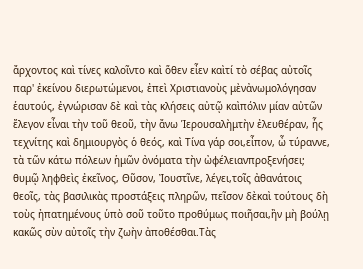ἄρχοντος καὶ τίνες καλοῖντο καὶ ὅθεν εἶεν καὶτί τὸ σέβας αὐτοῖς παρ' ἐκείνου διερωτώμενοι, ἐπεὶ Χριστιανοὺς μὲνἀνωμολόγησαν ἑαυτούς, ἐγνώρισαν δὲ καὶ τὰς κλήσεις αὐτῷ καὶπόλιν μίαν αὐτῶν ἔλεγον εἶναι τὴν τοῦ θεοῦ, τὴν ἄνω Ἱερουσαλὴμτὴν ἐλευθέραν, ἧς τεχνίτης καὶ δημιουργὸς ὁ θεός, καὶ Τίνα γάρ σοι,εἶπον, ὦ τύραννε, τὰ τῶν κάτω πόλεων ἡμῶν ὀνόματα τὴν ὠφέλειανπροξενήσει; θυμῷ ληφθεὶς ἐκεῖνος, Θῦσον, Ἰουστῖνε, λέγει,τοῖς ἀθανάτοις θεοῖς, τὰς βασιλικὰς προστάξεις πληρῶν, πεῖσον δὲκαὶ τούτους δὴ τοὺς ἠπατημένους ὑπὸ σοῦ τοῦτο προθύμως ποιῆσαι,ἢν μὴ βούλῃ κακῶς σὺν αὐτοῖς τὴν ζωὴν ἀποθέσθαι.Τὰς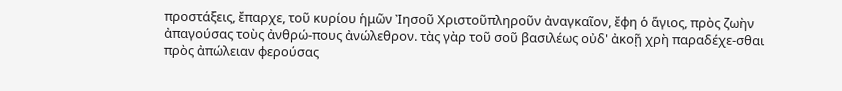προστάξεις, ἔπαρχε, τοῦ κυρίου ἡμῶν Ἰησοῦ Χριστοῦπληροῦν ἀναγκαῖον, ἔφη ὁ ἅγιος, πρὸς ζωὴν ἀπαγούσας τοὺς ἀνθρώ-πους ἀνώλεθρον. τὰς γὰρ τοῦ σοῦ βασιλέως οὐδ' ἀκοῇ χρὴ παραδέχε-σθαι πρὸς ἀπώλειαν φερούσας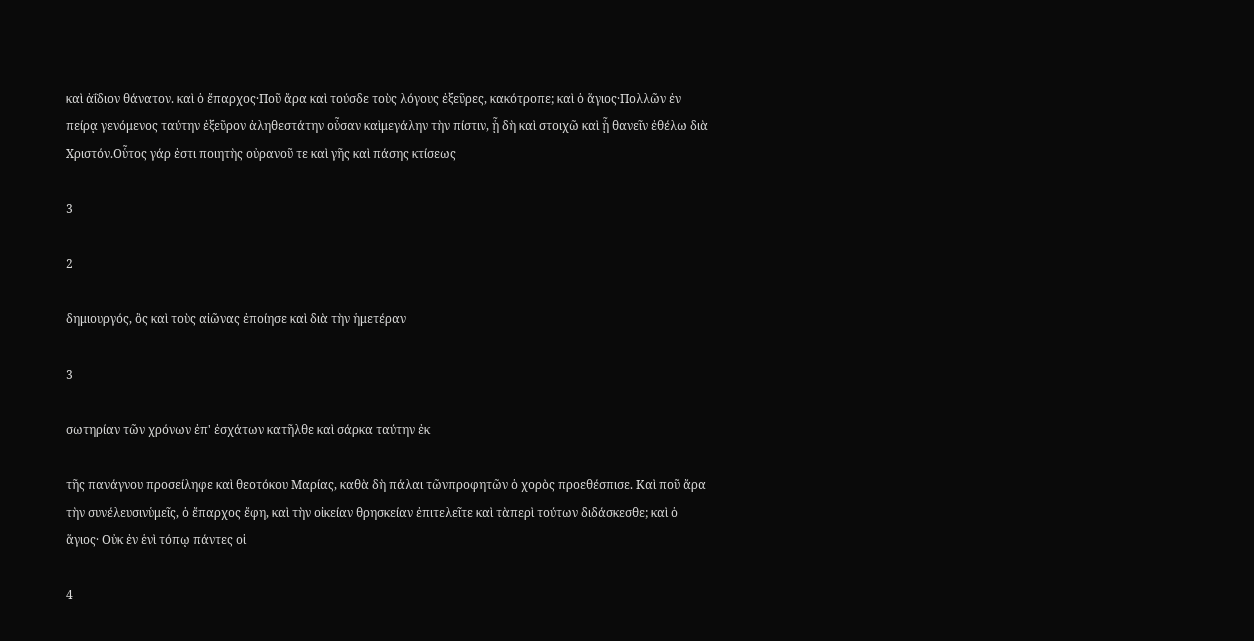καὶ ἀΐδιον θάνατον. καὶ ὁ ἔπαρχος·Ποῦ ἄρα καὶ τούσδε τοὺς λόγους ἐξεῦρες, κακότροπε; καὶ ὁ ἅγιος·Πολλῶν ἐν πείρᾳ γενόμενος ταύτην ἐξεῦρον ἀληθεστάτην οὖσαν καὶμεγάλην τὴν πίστιν, ᾗ δὴ καὶ στοιχῶ καὶ ᾗ θανεῖν ἐθέλω διὰ Χριστόν.Οὗτος γάρ ἐστι ποιητὴς οὐρανοῦ τε καὶ γῆς καὶ πάσης κτίσεως

3

2

δημιουργός, ὃς καὶ τοὺς αἰῶνας ἐποίησε καὶ διὰ τὴν ἡμετέραν

3

σωτηρίαν τῶν χρόνων ἐπ' ἐσχάτων κατῆλθε καὶ σάρκα ταύτην ἐκ

τῆς πανάγνου προσείληφε καὶ θεοτόκου Μαρίας, καθὰ δὴ πάλαι τῶνπροφητῶν ὁ χορὸς προεθέσπισε. Καὶ ποῦ ἄρα τὴν συνέλευσινὑμεῖς, ὁ ἔπαρχος ἔφη, καὶ τὴν οἰκείαν θρησκείαν ἐπιτελεῖτε καὶ τὰπερὶ τούτων διδάσκεσθε; καὶ ὁ ἅγιος· Οὐκ ἐν ἑνὶ τόπῳ πάντες οἱ

4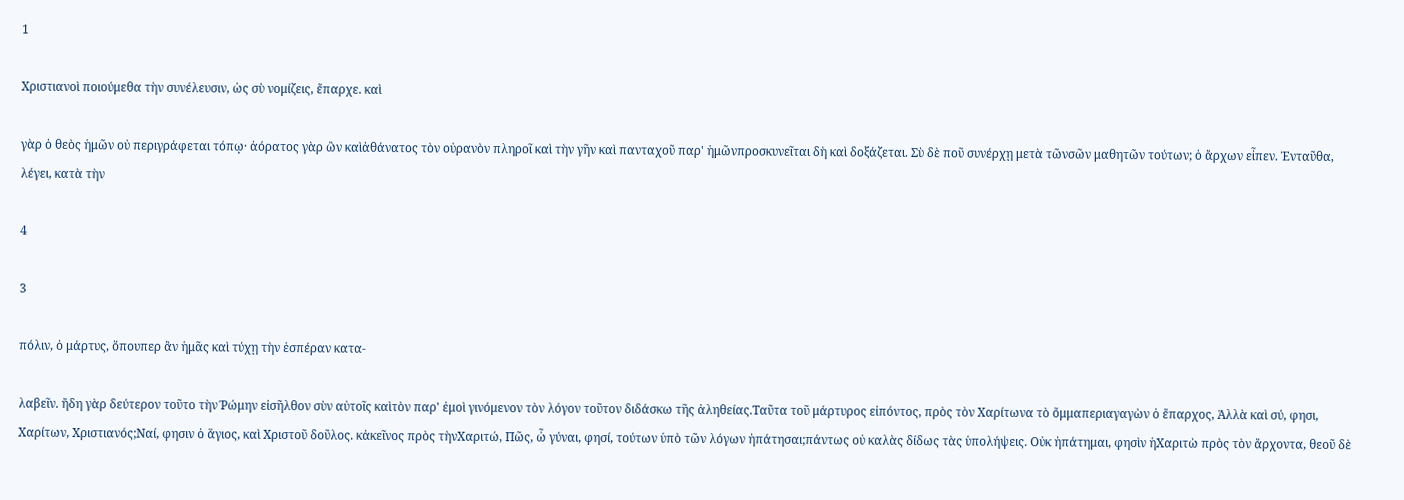1

Χριστιανοὶ ποιούμεθα τὴν συνέλευσιν, ὡς σὺ νομίζεις, ἔπαρχε. καὶ

γὰρ ὁ θεὸς ἡμῶν οὐ περιγράφεται τόπῳ· ἀόρατος γὰρ ὢν καὶἀθάνατος τὸν οὐρανὸν πληροῖ καὶ τὴν γῆν καὶ πανταχοῦ παρ' ἡμῶνπροσκυνεῖται δὴ καὶ δοξάζεται. Σὺ δὲ ποῦ συνέρχῃ μετὰ τῶνσῶν μαθητῶν τούτων; ὁ ἄρχων εἶπεν. Ἐνταῦθα, λέγει, κατὰ τὴν

4

3

πόλιν, ὁ μάρτυς, ὅπουπερ ἂν ἡμᾶς καὶ τύχῃ τὴν ἑσπέραν κατα-

λαβεῖν. ἤδη γὰρ δεύτερον τοῦτο τὴν Ῥώμην εἰσῆλθον σὺν αὐτοῖς καὶτὸν παρ' ἐμοὶ γινόμενον τὸν λόγον τοῦτον διδάσκω τῆς ἀληθείας.Ταῦτα τοῦ μάρτυρος εἰπόντος, πρὸς τὸν Χαρίτωνα τὸ ὄμμαπεριαγαγὼν ὁ ἔπαρχος, Ἀλλὰ καὶ σύ, φησι, Χαρίτων, Χριστιανός;Ναί, φησιν ὁ ἅγιος, καὶ Χριστοῦ δοῦλος. κἀκεῖνος πρὸς τὴνΧαριτώ, Πῶς, ὦ γύναι, φησί, τούτων ὑπὸ τῶν λόγων ἠπάτησαι;πάντως οὐ καλὰς δίδως τὰς ὑπολήψεις. Οὐκ ἠπάτημαι, φησὶν ἡΧαριτὼ πρὸς τὸν ἄρχοντα, θεοῦ δὲ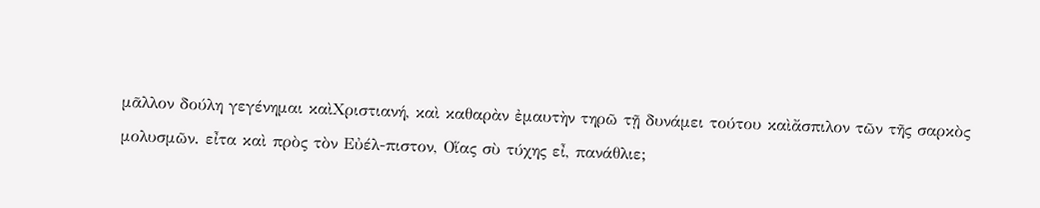μᾶλλον δούλη γεγένημαι καὶΧριστιανή, καὶ καθαρὰν ἐμαυτὴν τηρῶ τῇ δυνάμει τούτου καὶἄσπιλον τῶν τῆς σαρκὸς μολυσμῶν. εἶτα καὶ πρὸς τὸν Εὐέλ-πιστον, Οἵας σὺ τύχης εἶ, πανάθλιε;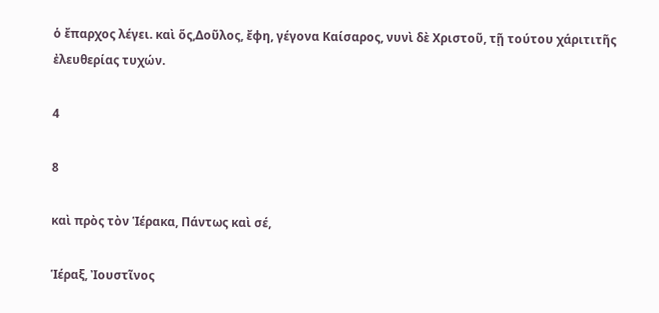ὁ ἔπαρχος λέγει. καὶ ὅς,Δοῦλος, ἔφη, γέγονα Καίσαρος, νυνὶ δὲ Χριστοῦ, τῇ τούτου χάριτιτῆς ἐλευθερίας τυχών.

4

8

καὶ πρὸς τὸν Ἱέρακα, Πάντως καὶ σέ,

Ἱέραξ, Ἰουστῖνος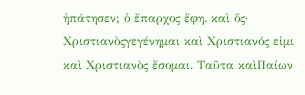ἠπάτησεν; ὁ ἔπαρχος ἔφη. καὶ ὅς· Χριστιανὸςγεγένημαι καὶ Χριστιανός εἰμι καὶ Χριστιανὸς ἔσομαι. Ταῦτα καὶΠαίων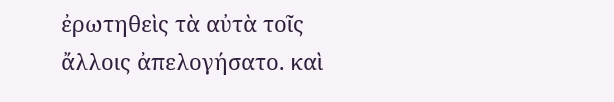ἐρωτηθεὶς τὰ αὐτὰ τοῖς ἄλλοις ἀπελογήσατο. καὶ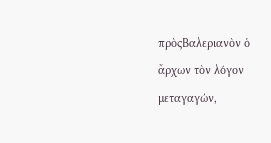πρὸςΒαλεριανὸν ὁ ἄρχων τὸν λόγον μεταγαγών,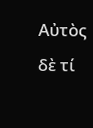Αὐτὸς δὲ τί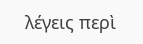λέγεις περὶ